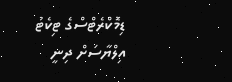ޑިމޮކްރެޓްސްގެ ޓިކެޓު އިލްޔާސަށް ދިނީ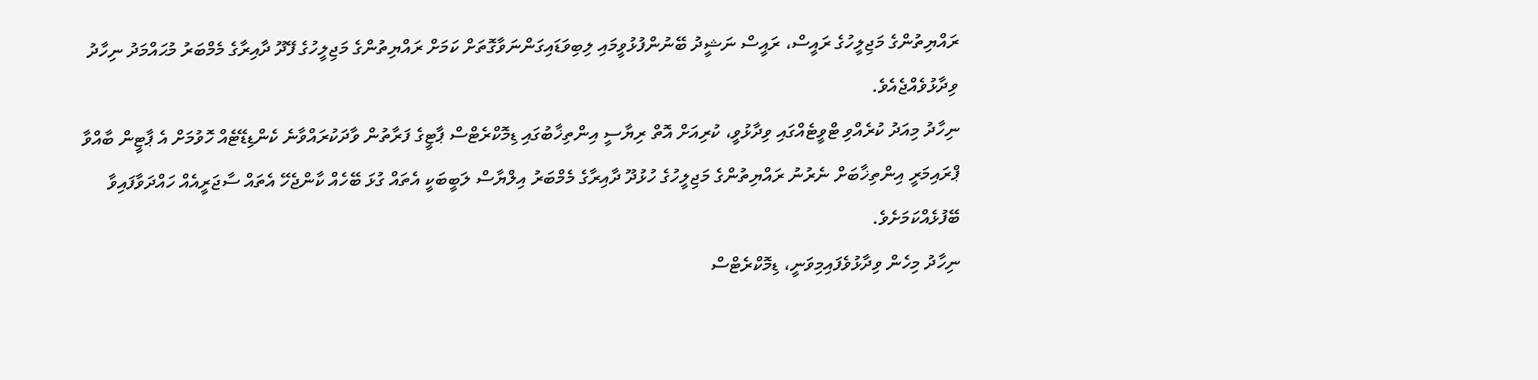ރައްޔިތުންގެ މަޖިލީހުގެ ރައީސް، ރައީސް ނަޝީދު ބޭނުންފުޅުވީމައި ލިބިވަޑައިގަންނަވާގޮތަށް ކަމަށް ރައްޔިތުންގެ މަޖިލީހުގެ ފޭދޫ ދާއިރާގެ މެމްބަރު މުޙައްމަދު ނިހާދު ވިދާޅުވެއްޖެއެވެ.
ނިހާދު މިއަދު ކުރެއްވި ޓްވީޓެއްގައި ވިދާޅުވީ، ކުރިއަށް އޮތް ރިޔާސީ އިންތިޚާބުގައި ޑިމޮކްރެޓްސް ޕާޓީގެ ފަރާތުން ވާދަކުރައްވާނެ ކެންޑިޑޭޓެއް ހޮވުމަށް އެ ޕާޓީން ބާއްވާ ޕްރައިމަރީ އިންތިޚާބަށް ނެރުނު ރައްޔިތުންގެ މަޖިލީހުގެ ހުޅުދޫ ދާއިރާގެ މެމްބަރު އިލްޔާސް ލަބީބަކީ އެތައް ގުޅަ ބޭހެއް ކާންޖެހޭ އެތައް ސާޖަރީއެއް ހައްދަވާފައިވާ ބޭފުޅެއްކަމަށެވެ.
ނިހާދު މިހެން ވިދާޅުވެފައިމިވަނީ، ޑިމޮކްރެޓްސް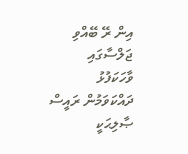އިން ރޭ ބޭއްވި ޖަލްސާގައި ވާހަކަފުޅު ދައްކަވަމުން ރައީސް ޞާލިޙަކީ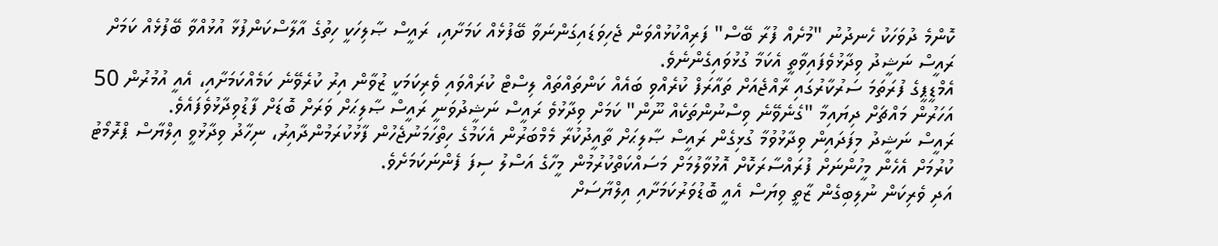ކޮންމެ ދުވަހަކު ހެނދުނު "މުށެއް ފުރާ ބޭސް" ފަރިއްކުޅުއްވަން ޖެހިވަޑައިގަންނަވާ ބޭފުޅެއް ކަމަށާއި، ރައީސް ޞާލިހަކީ ހިތުގެ އާލާސްކަންފުޅާ އުޅުއްވާ ބޭފުޅެއް ކަމަށް ރައީސް ނަޝީދު ވިދާޅުވެފައިވާތީ އެކަމާ ގުޅުވައިގެންނެވެ.
އެމްޑީޕީގެ ފުރަތަމަ ސަރުކާރުގައި ރާއްޖެއަށް ތައާރަފް ކުރެއްވި ބައެއް ކަންތައްތައް ލިސްޓް ކުރައްވައި ވެރިކަމަކީ ޒުވާން އިރު ކުރެވޭނެ ކަމެއްކަމަށާއި، އެއީ އުމުރުން 50 އަހަރުން މައްޗަށް ދިޔައިމާ "ގެނެވޭނެ ވިސްނުންތަކެއް ނޫން" ކަމަށް ވިދާޅުވެ ރައީސް ނަޝީދުވަނީ ރައީސް ޞާލިޙަށް ވަރަށް ބޮޑަށް ފާޑުވިދާޅުވެފައެވެ.
ރައީސް ނަޝީދު މިފަދައިން ވިދާޅުވުމާ ގުޅިގެން ރައީސް ޞާލިޙަށް ތާއީދުކުރާ މެމްބަރުން އެކަމުގެ ހިތްހަމަނުޖެހުން ފާޅުކުރަމުންދާއިރު، ނިހާދު ވިދާޅުވީ އިލްޔާސް ޕްރޮމޯޓު ކުރުމަށް އެހެން މީހުންނަށް ފުރައްސާރަކޮށް އޮޅުވާލުމަށް މަސައްކަތްކުރުމުން މީހާގެ އަސްލު ސިފަ ފެންނަކަމަށެވެ.
އަދި ވެރިކަން ނުލިބިގެން ޒާތީ ވިޔަސް އެއީ ބޮޑުވަރުކަމަށާއި އިލްޔާސަށް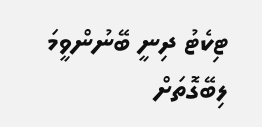ޓިކެޓު ދިނީ ބޭނުންވީމަ ލިބޭގޮތަށް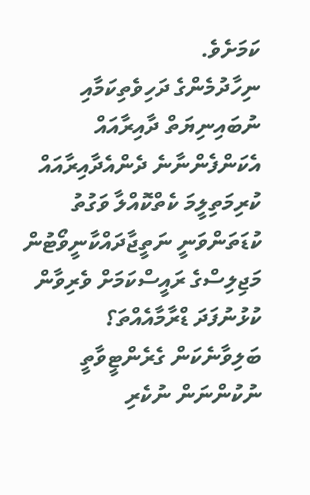ކަމަށެވެ.
ނިހާދުމެންގެ ދަހިވެތިކަމާއި ނުބައިނިޔަތް ދާއިރާއައް އެކަންފެންނާނެ ދެންއެދާއިރާއައް ކުރިމަތިލީމަ ކެތްކޮއްލާ ވަގުތު ކުޑަތަންވަނީ ނަތީޖާދައްކާނީވޯޓުން
މަޖިލިސްގެ ރައީސްކަމަށް ވެރިވާން ކުޅުނުފަދަ ޑްރާމާއެއްތަ؟
ބަލިވާނެކަން ގެރެންޓީވާތީ ނުކުންނަން ނުކެރި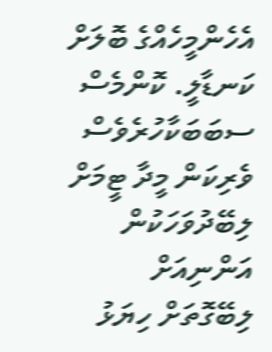އެހެންމީހެއްގެ ބޮލަށް ކަނޑާލީ. ކޮންމެސް ސބަބަކާހުރެވެސް ވެރިކަން މީދާ ޓީމަށް ލިބޭދުވަހަކުން އަންނިއަށް ލިބޭގޮތަށް ހިޔަޅު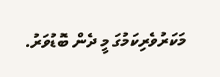މަކަރުވެރިކަމުގަ މީ ދެން ބޮޑުވަރު.